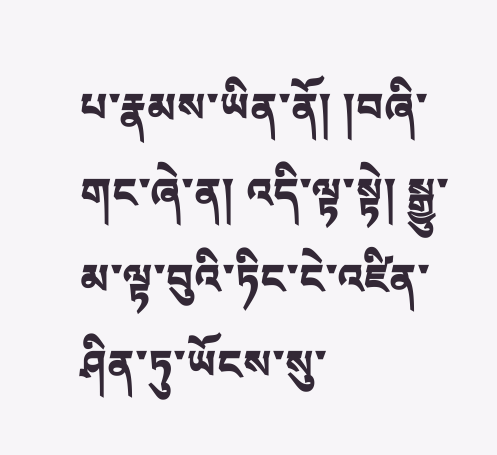པ་རྣམས་ཡིན་ནོ། །བཞི་གང་ཞེ་ན། འདི་ལྟ་སྟེ། སྒྱུ་མ་ལྟ་བུའི་ཏིང་ངེ་འཛིན་ཤིན་ཏུ་ཡོངས་སུ་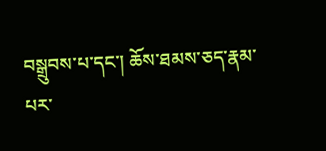བསྒྲུབས་པ་དང་། ཆོས་ཐམས་ཅད་རྣམ་པར་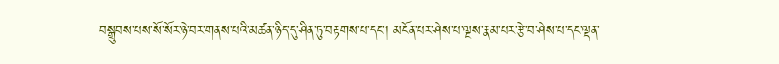བསྒྲུབས་པས་སོ་སོར་ཉེ་བར་གནས་པའི་མཚན་ཉིད་དུ་ཤིན་ཏུ་བརྟགས་པ་དང་། མངོན་པར་ཤེས་པ་ལྔས་རྣམ་པར་རྩེ་བ་ཤེས་པ་དང་ལྡན་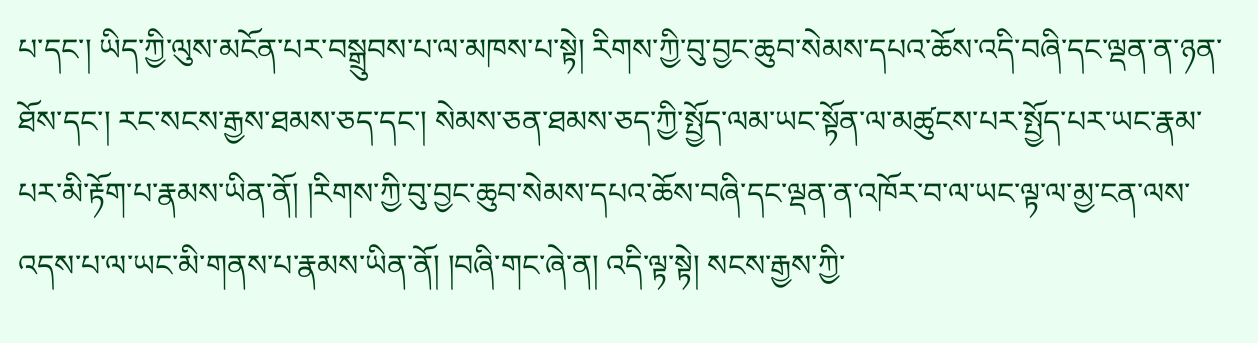པ་དང་། ཡིད་ཀྱི་ལུས་མངོན་པར་བསྒྲུབས་པ་ལ་མཁས་པ་སྟེ། རིགས་ཀྱི་བུ་བྱང་ཆུབ་སེམས་དཔའ་ཆོས་འདི་བཞི་དང་ལྡན་ན་ཉན་ཐོས་དང་། རང་སངས་རྒྱས་ཐམས་ཅད་དང་། སེམས་ཅན་ཐམས་ཅད་ཀྱི་སྤྱོད་ལམ་ཡང་སྟོན་ལ་མཚུངས་པར་སྤྱོད་པར་ཡང་རྣམ་པར་མི་རྟོག་པ་རྣམས་ཡིན་ནོ། །རིགས་ཀྱི་བུ་བྱང་ཆུབ་སེམས་དཔའ་ཆོས་བཞི་དང་ལྡན་ན་འཁོར་བ་ལ་ཡང་ལྟ་ལ་མྱ་ངན་ལས་འདས་པ་ལ་ཡང་མི་གནས་པ་རྣམས་ཡིན་ནོ། །བཞི་གང་ཞེ་ན། འདི་ལྟ་སྟེ། སངས་རྒྱས་ཀྱི་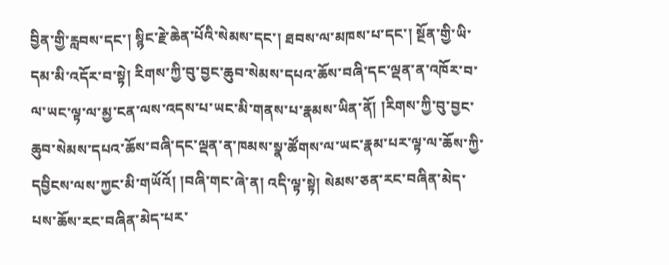བྱིན་གྱི་རླབས་དང་། སྙིང་རྗེ་ཆེན་པོའི་སེམས་དང་། ཐབས་ལ་མཁས་པ་དང་། སྔོན་གྱི་ཡི་དམ་མི་འདོར་བ་སྟེ། རིགས་ཀྱི་བུ་བྱང་ཆུབ་སེམས་དཔའ་ཆོས་བཞི་དང་ལྡན་ན་འཁོར་བ་ལ་ཡང་ལྟ་ལ་མྱ་ངན་ལས་འདས་པ་ཡང་མི་གནས་པ་རྣམས་ཡིན་ནོ། །རིགས་ཀྱི་བུ་བྱང་ཆུབ་སེམས་དཔའ་ཆོས་བཞི་དང་ལྡན་ན་ཁམས་སྣ་ཚོགས་ལ་ཡང་རྣམ་པར་ལྟ་ལ་ཆོས་ཀྱི་དབྱིངས་ལས་ཀྱང་མི་གཡོའོ། །བཞི་གང་ཞེ་ན། འདི་ལྟ་སྟེ། སེམས་ཅན་རང་བཞིན་མེད་པས་ཆོས་རང་བཞིན་མེད་པར་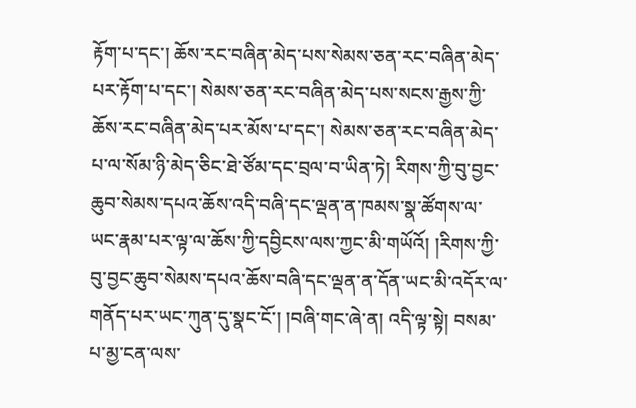རྟོག་པ་དང་། ཆོས་རང་བཞིན་མེད་པས་སེམས་ཅན་རང་བཞིན་མེད་པར་རྟོག་པ་དང་། སེམས་ཅན་རང་བཞིན་མེད་པས་སངས་རྒྱས་ཀྱི་ཆོས་རང་བཞིན་མེད་པར་མོས་པ་དང་། སེམས་ཅན་རང་བཞིན་མེད་པ་ལ་སོམ་ཉི་མེད་ཅིང་ཐེ་ཙོམ་དང་བྲལ་བ་ཡིན་ཏེ། རིགས་ཀྱི་བུ་བྱང་ཆུབ་སེམས་དཔའ་ཆོས་འདི་བཞི་དང་ལྡན་ན་ཁམས་སྣ་ཚོགས་ལ་ཡང་རྣམ་པར་ལྟ་ལ་ཆོས་ཀྱི་དབྱིངས་ལས་ཀྱང་མི་གཡོའོ། །རིགས་ཀྱི་བུ་བྱང་ཆུབ་སེམས་དཔའ་ཆོས་བཞི་དང་ལྡན་ན་དོན་ཡང་མི་འདོར་ལ་གནོད་པར་ཡང་ཀུན་དུ་སྣང་ངོ་། །བཞི་གང་ཞེ་ན། འདི་ལྟ་སྟེ། བསམ་པ་མྱ་ངན་ལས་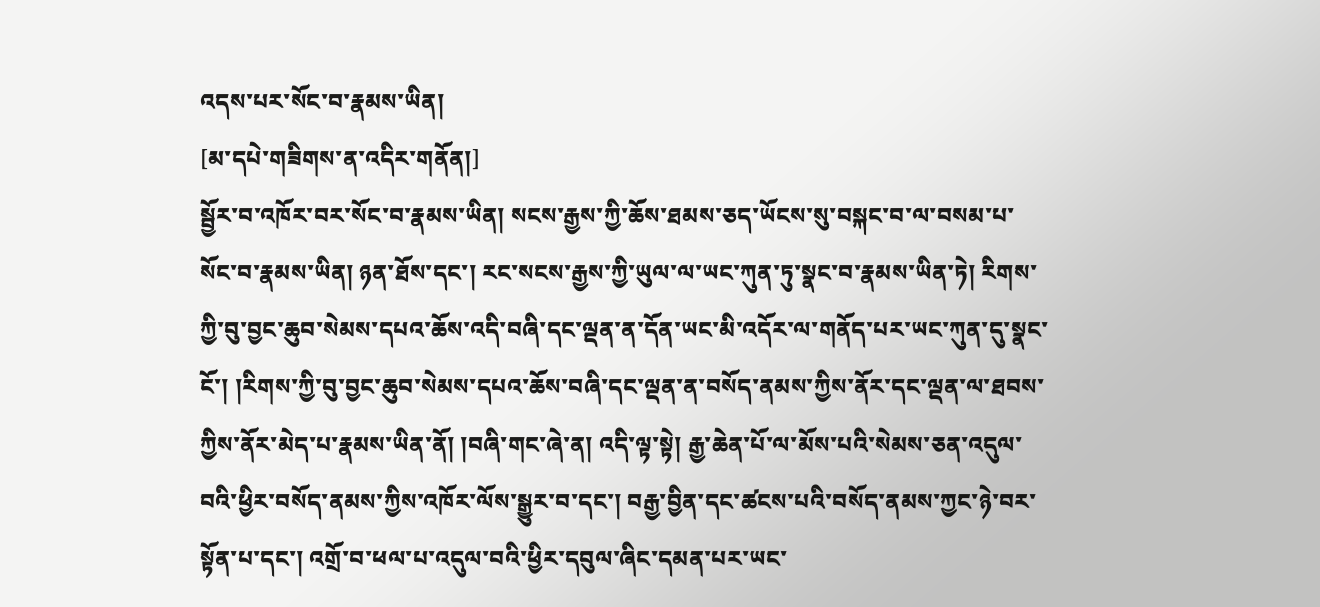འདས་པར་སོང་བ་རྣམས་ཡིན།
[མ་དཔེ་གཟིགས་ན་འདིར་གནོན།]
སྦྱོར་བ་འཁོར་བར་སོང་བ་རྣམས་ཡིན། སངས་རྒྱས་ཀྱི་ཆོས་ཐམས་ཅད་ཡོངས་སུ་བསྐང་བ་ལ་བསམ་པ་སོང་བ་རྣམས་ཡིན། ཉན་ཐོས་དང་། རང་སངས་རྒྱས་ཀྱི་ཡུལ་ལ་ཡང་ཀུན་ཏུ་སྣང་བ་རྣམས་ཡིན་ཏེ། རིགས་ཀྱི་བུ་བྱང་ཆུབ་སེམས་དཔའ་ཆོས་འདི་བཞི་དང་ལྡན་ན་དོན་ཡང་མི་འདོར་ལ་གནོད་པར་ཡང་ཀུན་དུ་སྣང་ངོ་། །རིགས་ཀྱི་བུ་བྱང་ཆུབ་སེམས་དཔའ་ཆོས་བཞི་དང་ལྡན་ན་བསོད་ནམས་ཀྱིས་ནོར་དང་ལྡན་ལ་ཐབས་ཀྱིས་ནོར་མེད་པ་རྣམས་ཡིན་ནོ། །བཞི་གང་ཞེ་ན། འདི་ལྟ་སྟེ། རྒྱ་ཆེན་པོ་ལ་མོས་པའི་སེམས་ཅན་འདུལ་བའི་ཕྱིར་བསོད་ནམས་ཀྱིས་འཁོར་ལོས་སྒྱུར་བ་དང་། བརྒྱ་བྱིན་དང་ཚངས་པའི་བསོད་ནམས་ཀྱང་ཉེ་བར་སྟོན་པ་དང་། འགྲོ་བ་ཕལ་པ་འདུལ་བའི་ཕྱིར་དབུལ་ཞིང་དམན་པར་ཡང་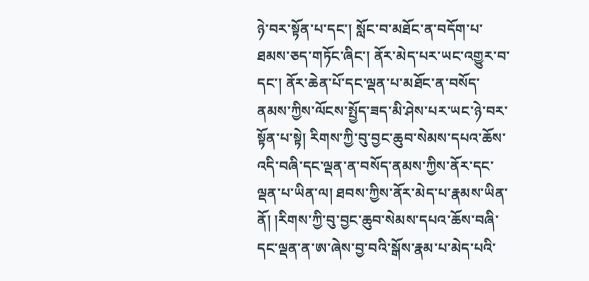ཉེ་བར་སྟོན་པ་དང་། སློང་བ་མཐོང་ན་བདོག་པ་ཐམས་ཅད་གཏོང་ཞིང་། ནོར་མེད་པར་ཡང་འགྱུར་བ་དང་། ནོར་ཆེན་པོ་དང་ལྡན་པ་མཐོང་ན་བསོད་ནམས་ཀྱིས་ལོངས་སྤྱོད་ཟད་མི་ཤེས་པར་ཡང་ཉེ་བར་སྟོན་པ་སྟེ། རིགས་ཀྱི་བུ་བྱང་ཆུབ་སེམས་དཔའ་ཆོས་འདི་བཞི་དང་ལྡན་ན་བསོད་ནམས་ཀྱིས་ནོར་དང་ལྡན་པ་ཡིན་ལ། ཐབས་ཀྱིས་ནོར་མེད་པ་རྣམས་ཡིན་ནོ། །རིགས་ཀྱི་བུ་བྱང་ཆུབ་སེམས་དཔའ་ཆོས་བཞི་དང་ལྡན་ན་ཨ་ཞེས་བྱ་བའི་སྒོས་རྣམ་པ་མེད་པའི་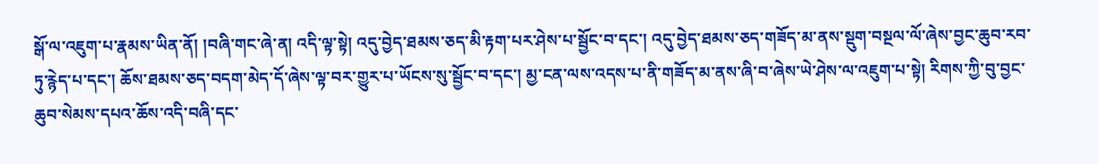སྒོ་ལ་འཇུག་པ་རྣམས་ཡིན་ནོ། །བཞི་གང་ཞེ་ན། འདི་ལྟ་སྟེ། འདུ་བྱེད་ཐམས་ཅད་མི་རྟག་པར་ཤེས་པ་སྦྱོང་བ་དང་། འདུ་བྱེད་ཐམས་ཅད་གཟོད་མ་ནས་སྡུག་བསྔལ་ལོ་ཞེས་བྱང་ཆུབ་རབ་ཏུ་རྙེད་པ་དང་། ཆོས་ཐམས་ཅད་བདག་མེད་དོ་ཞེས་ལྟ་བར་གྱུར་པ་ཡོངས་སུ་སྦྱོང་བ་དང་། མྱ་ངན་ལས་འདས་པ་ནི་གཟོད་མ་ནས་ཞི་བ་ཞེས་ཡེ་ཤེས་ལ་འཇུག་པ་སྟེ། རིགས་ཀྱི་བུ་བྱང་ཆུབ་སེམས་དཔའ་ཆོས་འདི་བཞི་དང་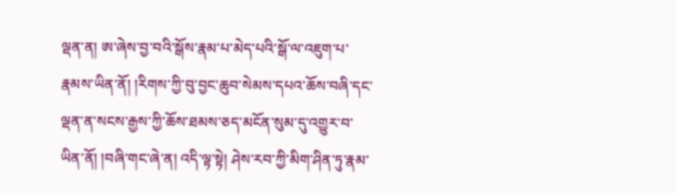ལྡན་ན། ཨ་ཞེས་བྱ་བའི་སྒོས་རྣམ་པ་མེད་པའི་སྒོ་ལ་འཇུག་པ་རྣམས་ཡིན་ནོ། །རིགས་ཀྱི་བུ་བྱང་ཆུབ་སེམས་དཔའ་ཆོས་བཞི་དང་ལྡན་ན་སངས་རྒྱས་ཀྱི་ཆོས་ཐམས་ཅད་མངོན་སུམ་དུ་འགྱུར་བ་ཡིན་ནོ། །བཞི་གང་ཞེ་ན། འདི་ལྟ་སྟེ། ཤེས་རབ་ཀྱི་མིག་ཤིན་ཏུ་རྣམ་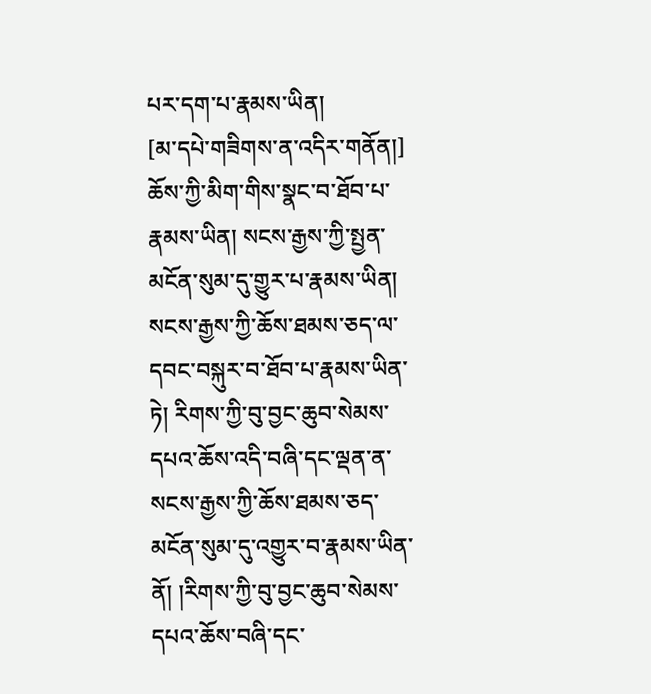པར་དག་པ་རྣམས་ཡིན།
[མ་དཔེ་གཟིགས་ན་འདིར་གནོན།]
ཆོས་ཀྱི་མིག་གིས་སྣང་བ་ཐོབ་པ་རྣམས་ཡིན། སངས་རྒྱས་ཀྱི་སྤྱན་མངོན་སུམ་དུ་གྱུར་པ་རྣམས་ཡིན། སངས་རྒྱས་ཀྱི་ཆོས་ཐམས་ཅད་ལ་དབང་བསྐུར་བ་ཐོབ་པ་རྣམས་ཡིན་ཏེ། རིགས་ཀྱི་བུ་བྱང་ཆུབ་སེམས་དཔའ་ཆོས་འདི་བཞི་དང་ལྡན་ན་སངས་རྒྱས་ཀྱི་ཆོས་ཐམས་ཅད་མངོན་སུམ་དུ་འགྱུར་བ་རྣམས་ཡིན་ནོ། །རིགས་ཀྱི་བུ་བྱང་ཆུབ་སེམས་དཔའ་ཆོས་བཞི་དང་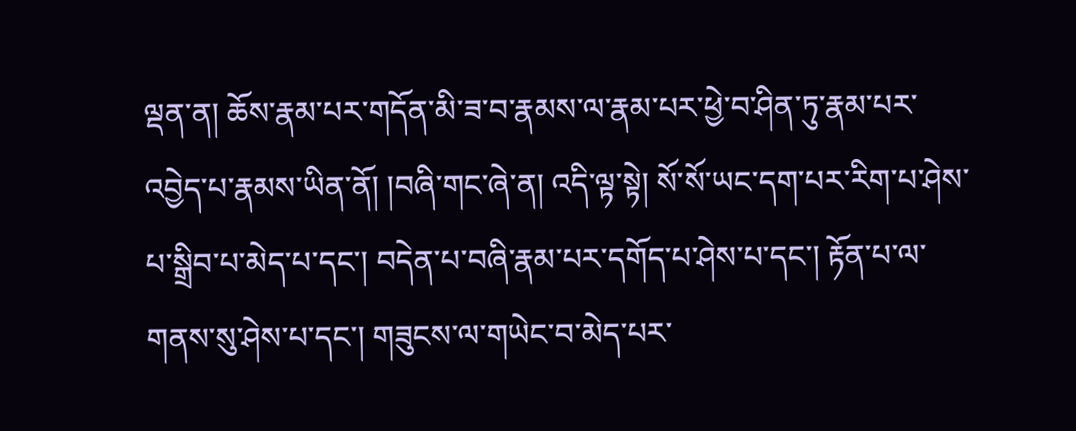ལྡན་ན། ཆོས་རྣམ་པར་གདོན་མི་ཟ་བ་རྣམས་ལ་རྣམ་པར་ཕྱེ་བ་ཤིན་ཏུ་རྣམ་པར་འབྱེད་པ་རྣམས་ཡིན་ནོ། །བཞི་གང་ཞེ་ན། འདི་ལྟ་སྟེ། སོ་སོ་ཡང་དག་པར་རིག་པ་ཤེས་པ་སྒྲིབ་པ་མེད་པ་དང་། བདེན་པ་བཞི་རྣམ་པར་དགོད་པ་ཤེས་པ་དང་། རྟོན་པ་ལ་གནས་སུ་ཤེས་པ་དང་། གཟུངས་ལ་གཡེང་བ་མེད་པར་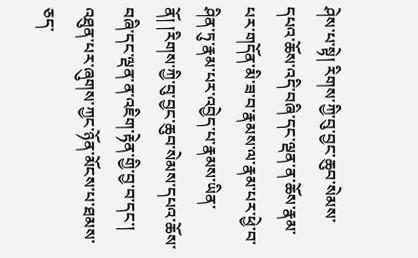ཤེས་པ་སྟེ། རིགས་ཀྱི་བུ་བྱང་ཆུབ་སེམས་དཔའ་ཆོས་འདི་བཞི་དང་ལྡན་ན་ཆོས་རྣམ་པར་གདོན་མི་ཟ་བ་རྣམས་ལ་རྣམ་པར་ཕྱེ་བ་ཤིན་ཏུ་རྣམ་པར་འབྱེད་པ་རྣམས་ཡིན་ནོ། །རིགས་ཀྱི་བུ་བྱང་ཆུབ་སེམས་དཔའ་ཆོས་བཞི་དང་ལྡན་ན་འཇིག་རྟེན་གྱི་བྱ་བ་དང་། འཐུན་པར་ཞུགས་ཀྱང་ཉོན་མོངས་པ་ཐམས་ཅད་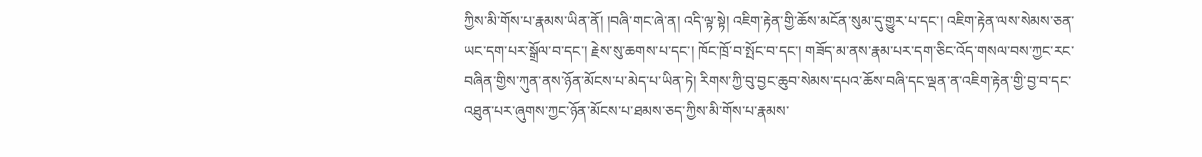ཀྱིས་མི་གོས་པ་རྣམས་ཡིན་ནོ། །བཞི་གང་ཞེ་ན། འདི་ལྟ་སྟེ། འཇིག་རྟེན་གྱི་ཆོས་མངོན་སུམ་དུ་གྱུར་པ་དང་། འཇིག་རྟེན་ལས་སེམས་ཅན་ཡང་དག་པར་སྒྲོལ་བ་དང་། རྗེས་སུ་ཆགས་པ་དང་། ཁོང་ཁྲོ་བ་སྤོང་བ་དང་། གཟོད་མ་ནས་རྣམ་པར་དག་ཅིང་འོད་གསལ་བས་ཀྱང་རང་བཞིན་གྱིས་ཀུན་ནས་ཉོན་མོངས་པ་མེད་པ་ཡིན་ཏེ། རིགས་ཀྱི་བུ་བྱང་ཆུབ་སེམས་དཔའ་ཆོས་བཞི་དང་ལྡན་ན་འཇིག་རྟེན་གྱི་བྱ་བ་དང་འཐུན་པར་ཞུགས་ཀྱང་ཉོན་མོངས་པ་ཐམས་ཅད་ཀྱིས་མི་གོས་པ་རྣམས་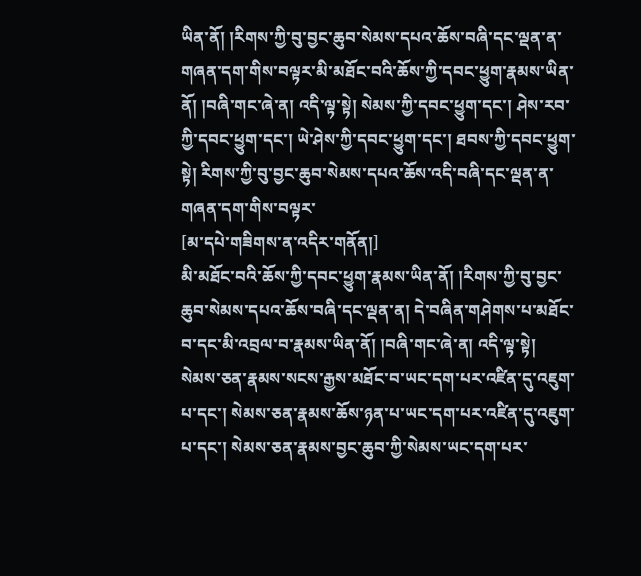ཡིན་ནོ། །རིགས་ཀྱི་བུ་བྱང་ཆུབ་སེམས་དཔའ་ཆོས་བཞི་དང་ལྡན་ན་གཞན་དག་གིས་བལྟར་མི་མཐོང་བའི་ཆོས་ཀྱི་དབང་ཕྱུག་རྣམས་ཡིན་ནོ། །བཞི་གང་ཞེ་ན། འདི་ལྟ་སྟེ། སེམས་ཀྱི་དབང་ཕྱུག་དང་། ཤེས་རབ་ཀྱི་དབང་ཕྱུག་དང་། ཡེ་ཤེས་ཀྱི་དབང་ཕྱུག་དང་། ཐབས་ཀྱི་དབང་ཕྱུག་སྟེ། རིགས་ཀྱི་བུ་བྱང་ཆུབ་སེམས་དཔའ་ཆོས་འདི་བཞི་དང་ལྡན་ན་གཞན་དག་གིས་བལྟར་
[མ་དཔེ་གཟིགས་ན་འདིར་གནོན།]
མི་མཐོང་བའི་ཆོས་ཀྱི་དབང་ཕྱུག་རྣམས་ཡིན་ནོ། །རིགས་ཀྱི་བུ་བྱང་ཆུབ་སེམས་དཔའ་ཆོས་བཞི་དང་ལྡན་ན། དེ་བཞིན་གཤེགས་པ་མཐོང་བ་དང་མི་འབྲལ་བ་རྣམས་ཡིན་ནོ། །བཞི་གང་ཞེ་ན། འདི་ལྟ་སྟེ། སེམས་ཅན་རྣམས་སངས་རྒྱས་མཐོང་བ་ཡང་དག་པར་འཛིན་དུ་འཇུག་པ་དང་། སེམས་ཅན་རྣམས་ཆོས་ཉན་པ་ཡང་དག་པར་འཛིན་དུ་འཇུག་པ་དང་། སེམས་ཅན་རྣམས་བྱང་ཆུབ་ཀྱི་སེམས་ཡང་དག་པར་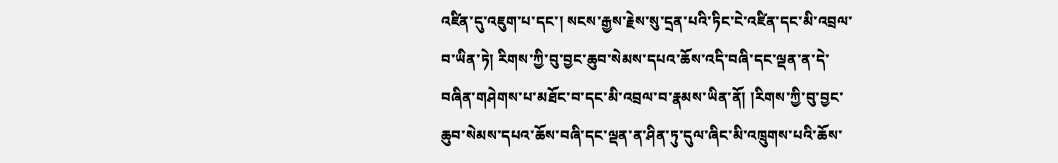འཛིན་དུ་འཇུག་པ་དང་། སངས་རྒྱས་རྗེས་སུ་དྲན་པའི་ཏིང་ངེ་འཛིན་དང་མི་འབྲལ་བ་ཡིན་ཏེ། རིགས་ཀྱི་བུ་བྱང་ཆུབ་སེམས་དཔའ་ཆོས་འདི་བཞི་དང་ལྡན་ན་དེ་བཞིན་གཤེགས་པ་མཐོང་བ་དང་མི་འབྲལ་བ་རྣམས་ཡིན་ནོ། །རིགས་ཀྱི་བུ་བྱང་ཆུབ་སེམས་དཔའ་ཆོས་བཞི་དང་ལྡན་ན་ཤིན་ཏུ་དུལ་ཞིང་མི་འཁྲུགས་པའི་ཆོས་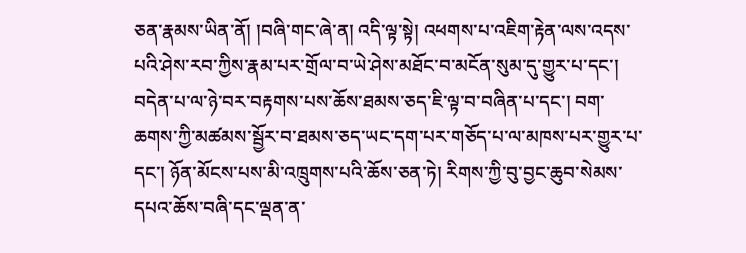ཅན་རྣམས་ཡིན་ནོ། །བཞི་གང་ཞེ་ན། འདི་ལྟ་སྟེ། འཕགས་པ་འཇིག་རྟེན་ལས་འདས་པའི་ཤེས་རབ་ཀྱིས་རྣམ་པར་གྲོལ་བ་ཡེ་ཤེས་མཐོང་བ་མངོན་སུམ་དུ་གྱུར་པ་དང་། བདེན་པ་ལ་ཉེ་བར་བརྟགས་པས་ཆོས་ཐམས་ཅད་ཇི་ལྟ་བ་བཞིན་པ་དང་། བག་ཆགས་ཀྱི་མཚམས་སྦྱོར་བ་ཐམས་ཅད་ཡང་དག་པར་གཅོད་པ་ལ་མཁས་པར་གྱུར་པ་དང་། ཉོན་མོངས་པས་མི་འཁྲུགས་པའི་ཆོས་ཅན་ཏེ། རིགས་ཀྱི་བུ་བྱང་ཆུབ་སེམས་དཔའ་ཆོས་བཞི་དང་ལྡན་ན་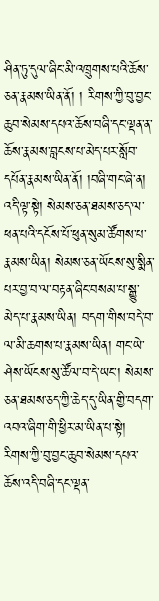ཤིན་ཏུ་དུལ་ཞིང་མི་འཁྲུགས་པའི་ཆོས་ཅན་རྣམས་ཡིན་ནོ། ། རིགས་ཀྱི་བུ་བྱང་ཆུབ་སེམས་དཔའ་ཆོས་བཞི་དང་ལྡན་ན་ཆོས་རྣམས་བླངས་པ་མེད་པར་སློབ་དཔོན་རྣམས་ཡིན་ནོ། །བཞི་གང་ཞེ་ན། འདི་ལྟ་སྟེ། སེམས་ཅན་ཐམས་ཅད་ལ་ཕན་པའི་དངོས་པོ་ཕུན་སུམ་ཚོགས་པ་རྣམས་ཡིན། སེམས་ཅན་ཡོངས་སུ་སྨིན་པར་བྱ་བ་ལ་བརྟན་ཞིང་བསམ་པ་སྒྱུ་མེད་པ་རྣམས་ཡིན། བདག་གིས་བདེ་བ་ལ་མི་ཆགས་པ་རྣམས་ཡིན། གང་ཡེ་ཤེས་ཡོངས་སུ་ཚོལ་བ་དེ་ཡང་། སེམས་ཅན་ཐམས་ཅད་ཀྱི་ཆེད་དུ་ཡིན་གྱི་བདག་འབའ་ཞིག་གི་ཕྱིར་མ་ཡིན་པ་སྟེ། རིགས་ཀྱི་བུ་བྱང་ཆུབ་སེམས་དཔའ་ཆོས་འདི་བཞི་དང་ལྡན་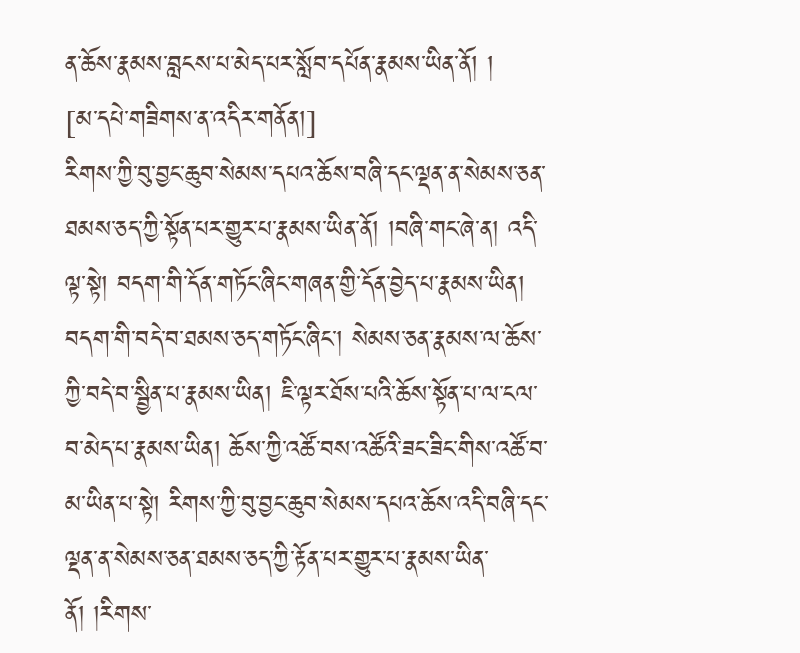ན་ཆོས་རྣམས་བླངས་པ་མེད་པར་སློབ་དཔོན་རྣམས་ཡིན་ནོ། །
[མ་དཔེ་གཟིགས་ན་འདིར་གནོན།]
རིགས་ཀྱི་བུ་བྱང་ཆུབ་སེམས་དཔའ་ཆོས་བཞི་དང་ལྡན་ན་སེམས་ཅན་ཐམས་ཅད་ཀྱི་སྟོན་པར་གྱུར་པ་རྣམས་ཡིན་ནོ། །བཞི་གང་ཞེ་ན། འདི་ལྟ་སྟེ། བདག་གི་དོན་གཏོང་ཞིང་གཞན་གྱི་དོན་བྱེད་པ་རྣམས་ཡིན། བདག་གི་བདེ་བ་ཐམས་ཅད་གཏོང་ཞིང་། སེམས་ཅན་རྣམས་ལ་ཆོས་ཀྱི་བདེ་བ་སྦྱིན་པ་རྣམས་ཡིན། ཇི་ལྟར་ཐོས་པའི་ཆོས་སྟོན་པ་ལ་ངལ་བ་མེད་པ་རྣམས་ཡིན། ཆོས་ཀྱི་འཚོ་བས་འཚོའི་ཟང་ཟིང་གིས་འཚོ་བ་མ་ཡིན་པ་སྟེ། རིགས་ཀྱི་བུ་བྱང་ཆུབ་སེམས་དཔའ་ཆོས་འདི་བཞི་དང་ལྡན་ན་སེམས་ཅན་ཐམས་ཅད་ཀྱི་རྟོན་པར་གྱུར་པ་རྣམས་ཡིན་ནོ། །རིགས་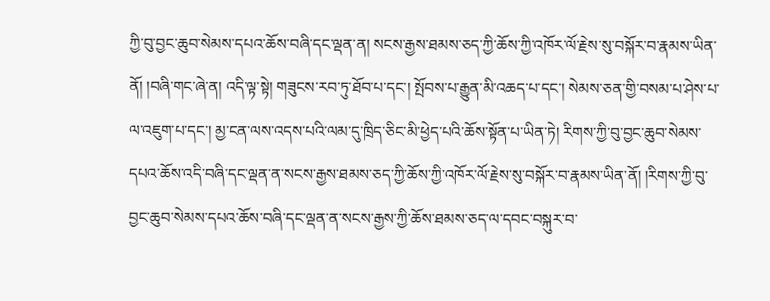ཀྱི་བུ་བྱང་ཆུབ་སེམས་དཔའ་ཆོས་བཞི་དང་ལྡན་ན། སངས་རྒྱས་ཐམས་ཅད་ཀྱི་ཆོས་ཀྱི་འཁོར་ལོ་རྗེས་སུ་བསྐོར་བ་རྣམས་ཡིན་ནོ། །བཞི་གང་ཞེ་ན། འདི་ལྟ་སྟེ། གཟུངས་རབ་ཏུ་ཐོབ་པ་དང་། སྤོབས་པ་རྒྱུན་མི་འཆད་པ་དང་། སེམས་ཅན་གྱི་བསམ་པ་ཤེས་པ་ལ་འཇུག་པ་དང་། མྱ་ངན་ལས་འདས་པའི་ལམ་དུ་ཁྲིད་ཅིང་མི་ཕྱེད་པའི་ཆོས་སྟོན་པ་ཡིན་ཏེ། རིགས་ཀྱི་བུ་བྱང་ཆུབ་སེམས་དཔའ་ཆོས་འདི་བཞི་དང་ལྡན་ན་སངས་རྒྱས་ཐམས་ཅད་ཀྱི་ཆོས་ཀྱི་འཁོར་ལོ་རྗེས་སུ་བསྐོར་བ་རྣམས་ཡིན་ནོ། །རིགས་ཀྱི་བུ་བྱང་ཆུབ་སེམས་དཔའ་ཆོས་བཞི་དང་ལྡན་ན་སངས་རྒྱས་ཀྱི་ཆོས་ཐམས་ཅད་ལ་དབང་བསྐུར་བ་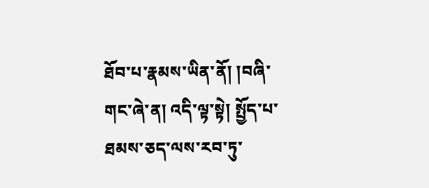ཐོབ་པ་རྣམས་ཡིན་ནོ། །བཞི་གང་ཞེ་ན། འདི་ལྟ་སྟེ། སྤྱོད་པ་ཐམས་ཅད་ལས་རབ་ཏུ་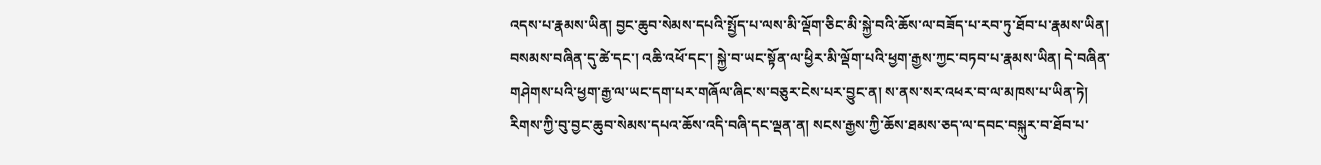འདས་པ་རྣམས་ཡིན། བྱང་ཆུབ་སེམས་དཔའི་སྤྱོད་པ་ལས་མི་ལྡོག་ཅིང་མི་སྐྱེ་བའི་ཆོས་ལ་བཟོད་པ་རབ་ཏུ་ཐོབ་པ་རྣམས་ཡིན། བསམས་བཞིན་དུ་ཚེ་དང་། འཆི་འཕོ་དང་། སྐྱེ་བ་ཡང་སྟོན་ལ་ཕྱིར་མི་ལྡོག་པའི་ཕྱག་རྒྱས་ཀྱང་བཏབ་པ་རྣམས་ཡིན། དེ་བཞིན་གཤེགས་པའི་ཕྱག་རྒྱ་ལ་ཡང་དག་པར་གཞོལ་ཞིང་ས་བཅུར་ངེས་པར་བྱུང་ན། ས་ནས་སར་འཕར་བ་ལ་མཁས་པ་ཡིན་ཏེ། རིགས་ཀྱི་བུ་བྱང་ཆུབ་སེམས་དཔའ་ཆོས་འདི་བཞི་དང་ལྡན་ན། སངས་རྒྱས་ཀྱི་ཆོས་ཐམས་ཅད་ལ་དབང་བསྐུར་བ་ཐོབ་པ་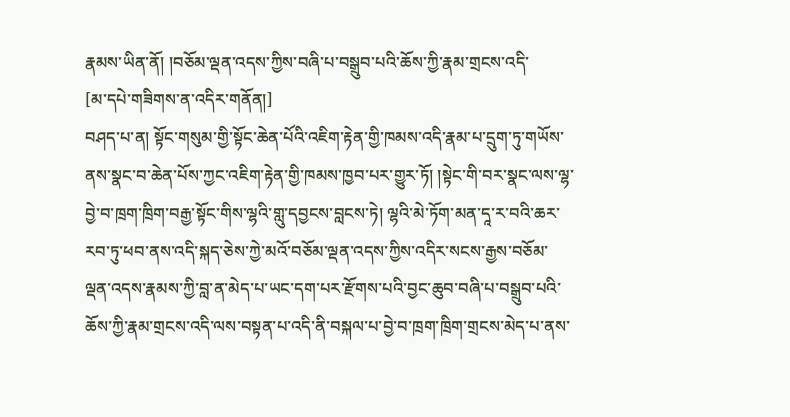རྣམས་ཡིན་ནོ། །བཅོམ་ལྡན་འདས་ཀྱིས་བཞི་པ་བསྒྲུབ་པའི་ཆོས་ཀྱི་རྣམ་གྲངས་འདི་
[མ་དཔེ་གཟིགས་ན་འདིར་གནོན།]
བཤད་པ་ན། སྟོང་གསུམ་གྱི་སྟོང་ཆེན་པོའི་འཇིག་རྟེན་གྱི་ཁམས་འདི་རྣམ་པ་དྲུག་ཏུ་གཡོས་ནས་སྣང་བ་ཆེན་པོས་ཀྱང་འཇིག་རྟེན་གྱི་ཁམས་ཁྱབ་པར་གྱུར་ཏོ། །སྟེང་གི་བར་སྣང་ལས་ལྷ་བྱེ་བ་ཁྲག་ཁྲིག་བརྒྱ་སྟོང་གིས་ལྷའི་གླུ་དབྱངས་བླངས་ཏེ། ལྷའི་མེ་ཏོག་མན་དཱ་ར་བའི་ཆར་རབ་ཏུ་ཕབ་ནས་འདི་སྐད་ཅེས་ཀྱེ་མའོ་བཅོམ་ལྡན་འདས་ཀྱིས་འདིར་སངས་རྒྱས་བཅོམ་ལྡན་འདས་རྣམས་ཀྱི་བླ་ན་མེད་པ་ཡང་དག་པར་རྫོགས་པའི་བྱང་ཆུབ་བཞི་པ་བསྒྲུབ་པའི་ཆོས་ཀྱི་རྣམ་གྲངས་འདི་ལས་བསྟན་པ་འདི་ནི་བསྐལ་པ་བྱེ་བ་ཁྲག་ཁྲིག་གྲངས་མེད་པ་ནས་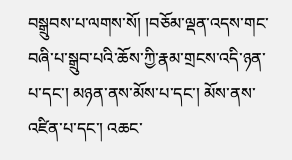བསྒྲུབས་པ་ལགས་སོ། །བཅོམ་ལྡན་འདས་གང་བཞི་པ་སྒྲུབ་པའི་ཆོས་ཀྱི་རྣམ་གྲངས་འདི་ཉན་པ་དང་། མཉན་ནས་མོས་པ་དང་། མོས་ནས་འཛིན་པ་དང་། འཆང་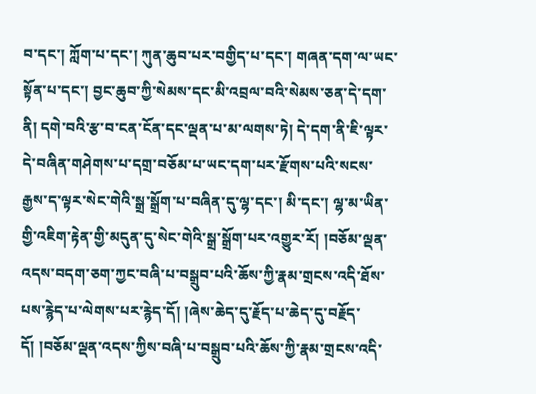བ་དང་། ཀློག་པ་དང་། ཀུན་ཆུབ་པར་བགྱིད་པ་དང་། གཞན་དག་ལ་ཡང་སྟོན་པ་དང་། བྱང་ཆུབ་ཀྱི་སེམས་དང་མི་འབྲལ་བའི་སེམས་ཅན་དེ་དག་ནི། དགེ་བའི་རྩ་བ་ངན་ངོན་དང་ལྡན་པ་མ་ལགས་ཏེ། དེ་དག་ནི་ཇི་ལྟར་དེ་བཞིན་གཤེགས་པ་དགྲ་བཅོམ་པ་ཡང་དག་པར་རྫོགས་པའི་སངས་རྒྱས་ད་ལྟར་སེང་གེའི་སྒྲ་སྒྲོག་པ་བཞིན་དུ་ལྷ་དང་། མི་དང་། ལྷ་མ་ཡིན་གྱི་འཇིག་རྟེན་གྱི་མདུན་དུ་སེང་གེའི་སྒྲ་སྒྲོག་པར་འགྱུར་རོ། །བཅོམ་ལྡན་འདས་བདག་ཅག་ཀྱང་བཞི་པ་བསྒྲུབ་པའི་ཆོས་ཀྱི་རྣམ་གྲངས་འདི་ཐོས་པས་རྙེད་པ་ལེགས་པར་རྙེད་དོ། །ཞེས་ཆེད་དུ་རྗོད་པ་ཆེད་དུ་བརྗོད་དོ། །བཅོམ་ལྡན་འདས་ཀྱིས་བཞི་པ་བསྒྲུབ་པའི་ཆོས་ཀྱི་རྣམ་གྲངས་འདི་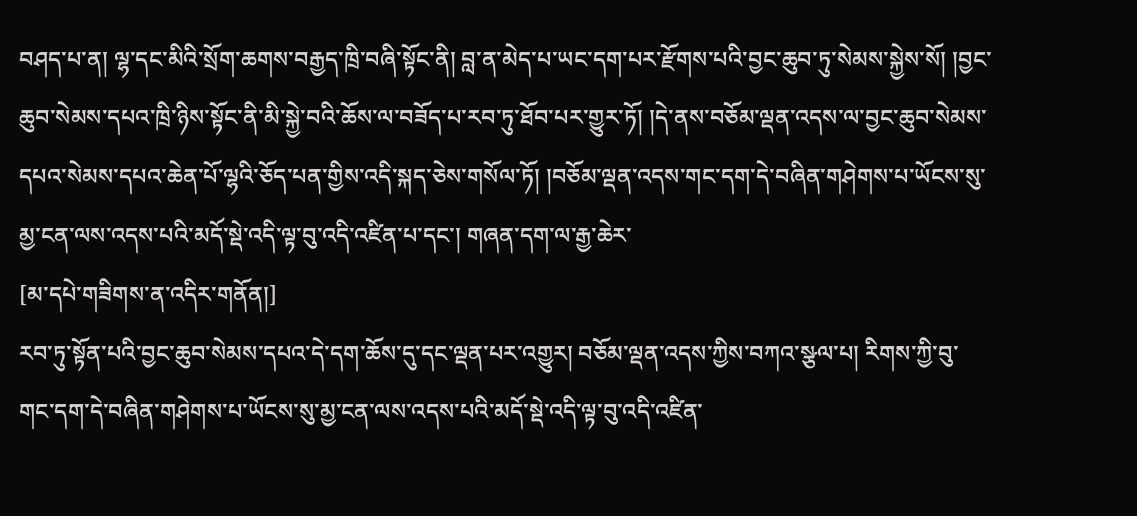བཤད་པ་ན། ལྷ་དང་མིའི་སྲོག་ཆགས་བརྒྱད་ཁྲི་བཞི་སྟོང་ནི། བླ་ན་མེད་པ་ཡང་དག་པར་རྫོགས་པའི་བྱང་ཆུབ་ཏུ་སེམས་སྐྱེས་སོ། །བྱང་ཆུབ་སེམས་དཔའ་ཁྲི་ཉིས་སྟོང་ནི་མི་སྐྱེ་བའི་ཆོས་ལ་བཟོད་པ་རབ་ཏུ་ཐོབ་པར་གྱུར་ཏོ། །དེ་ནས་བཅོམ་ལྡན་འདས་ལ་བྱང་ཆུབ་སེམས་དཔའ་སེམས་དཔའ་ཆེན་པོ་ལྷའི་ཅོད་པན་གྱིས་འདི་སྐད་ཅེས་གསོལ་ཏོ། །བཅོམ་ལྡན་འདས་གང་དག་དེ་བཞིན་གཤེགས་པ་ཡོངས་སུ་མྱ་ངན་ལས་འདས་པའི་མདོ་སྡེ་འདི་ལྟ་བུ་འདི་འཛིན་པ་དང་། གཞན་དག་ལ་རྒྱ་ཆེར་
[མ་དཔེ་གཟིགས་ན་འདིར་གནོན།]
རབ་ཏུ་སྟོན་པའི་བྱང་ཆུབ་སེམས་དཔའ་དེ་དག་ཆོས་དུ་དང་ལྡན་པར་འགྱུར། བཅོམ་ལྡན་འདས་ཀྱིས་བཀའ་སྩལ་པ། རིགས་ཀྱི་བུ་གང་དག་དེ་བཞིན་གཤེགས་པ་ཡོངས་སུ་མྱ་ངན་ལས་འདས་པའི་མདོ་སྡེ་འདི་ལྟ་བུ་འདི་འཛིན་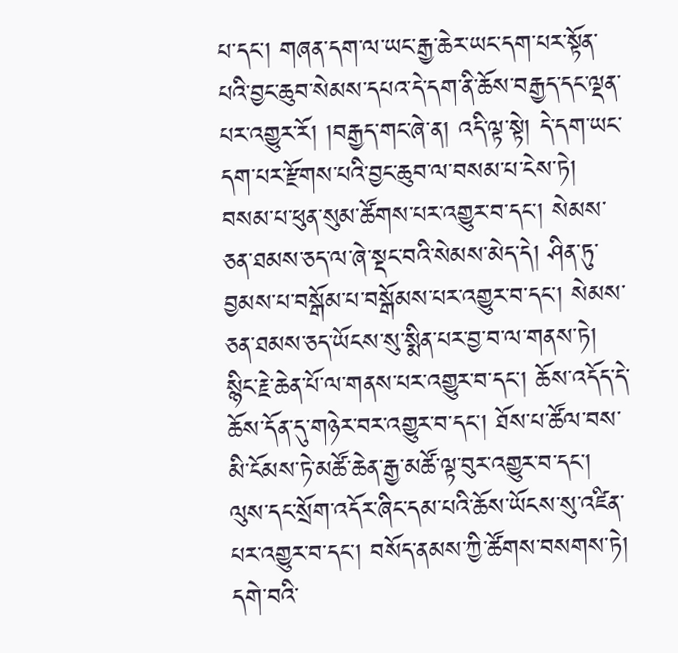པ་དང་། གཞན་དག་ལ་ཡང་རྒྱ་ཆེར་ཡང་དག་པར་སྟོན་པའི་བྱང་ཆུབ་སེམས་དཔའ་དེ་དག་ནི་ཆོས་བརྒྱད་དང་ལྡན་པར་འགྱུར་རོ། །བརྒྱད་གང་ཞེ་ན། འདི་ལྟ་སྟེ། དེ་དག་ཡང་དག་པར་རྫོགས་པའི་བྱང་ཆུབ་ལ་བསམ་པ་ངེས་ཏེ། བསམ་པ་ཕུན་སུམ་ཚོགས་པར་འགྱུར་བ་དང་། སེམས་ཅན་ཐམས་ཅད་ལ་ཞེ་སྡང་བའི་སེམས་མེད་དེ། ཤིན་ཏུ་བྱམས་པ་བསྒོམ་པ་བསྒོམས་པར་འགྱུར་བ་དང་། སེམས་ཅན་ཐམས་ཅད་ཡོངས་སུ་སྨིན་པར་བྱ་བ་ལ་གནས་ཏེ། སྙིང་རྗེ་ཆེན་པོ་ལ་གནས་པར་འགྱུར་བ་དང་། ཆོས་འདོད་དེ་ཆོས་དོན་དུ་གཉེར་བར་འགྱུར་བ་དང་། ཐོས་པ་ཚོལ་བས་མི་ངོམས་ཏེ་མཚོ་ཆེན་རྒྱ་མཚོ་ལྟ་བུར་འགྱུར་བ་དང་། ལུས་དང་སྲོག་འདོར་ཞིང་དམ་པའི་ཆོས་ཡོངས་སུ་འཛིན་པར་འགྱུར་བ་དང་། བསོད་ནམས་ཀྱི་ཚོགས་བསགས་ཏེ། དགེ་བའི་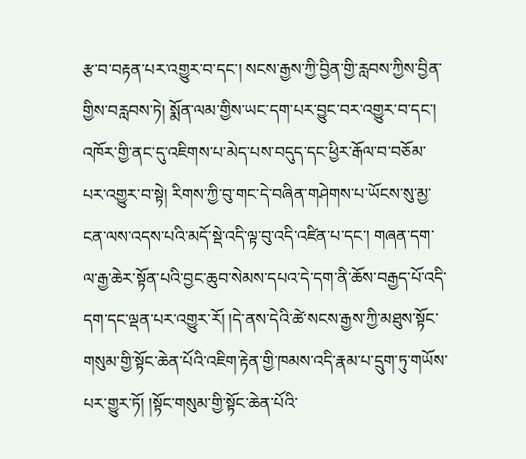རྩ་བ་བརྟན་པར་འགྱུར་བ་དང་། སངས་རྒྱས་ཀྱི་བྱིན་གྱི་རླབས་ཀྱིས་བྱིན་གྱིས་བརླབས་ཏེ། སྨོན་ལམ་གྱིས་ཡང་དག་པར་བྱུང་བར་འགྱུར་བ་དང་། འཁོར་གྱི་ནང་དུ་འཇིགས་པ་མེད་པས་བདུད་དང་ཕྱིར་རྒོལ་བ་བཅོམ་པར་འགྱུར་བ་སྟེ། རིགས་ཀྱི་བུ་གང་དེ་བཞིན་གཤེགས་པ་ཡོངས་སུ་མྱ་ངན་ལས་འདས་པའི་མདོ་སྡེ་འདི་ལྟ་བུ་འདི་འཛིན་པ་དང་། གཞན་དག་ལ་རྒྱ་ཆེར་སྟོན་པའི་བྱང་ཆུབ་སེམས་དཔའ་དེ་དག་ནི་ཆོས་བརྒྱད་པོ་འདི་དག་དང་ལྡན་པར་འགྱུར་རོ། །དེ་ནས་དེའི་ཚེ་སངས་རྒྱས་ཀྱི་མཐུས་སྟོང་གསུམ་གྱི་སྟོང་ཆེན་པོའི་འཇིག་རྟེན་གྱི་ཁམས་འདི་རྣམ་པ་དྲུག་ཏུ་གཡོས་པར་གྱུར་ཏོ། །སྟོང་གསུམ་གྱི་སྟོང་ཆེན་པོའི་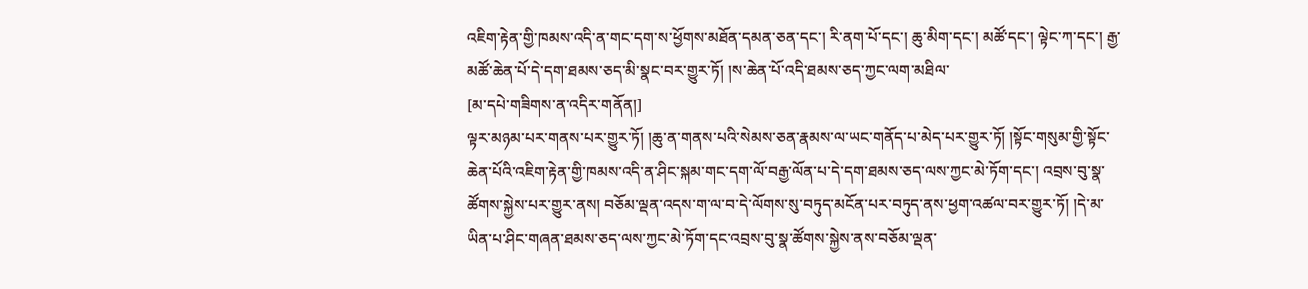འཇིག་རྟེན་གྱི་ཁམས་འདི་ན་གང་དག་ས་ཕྱོགས་མཐོན་དམན་ཅན་དང་། རི་ནག་པོ་དང་། ཆུ་མིག་དང་། མཚོ་དང་། ལྟེང་ཀ་དང་། རྒྱ་མཚོ་ཆེན་པོ་དེ་དག་ཐམས་ཅད་མི་སྣང་བར་གྱུར་ཏོ། །ས་ཆེན་པོ་འདི་ཐམས་ཅད་ཀྱང་ལག་མཐིལ་
[མ་དཔེ་གཟིགས་ན་འདིར་གནོན།]
ལྟར་མཉམ་པར་གནས་པར་གྱུར་ཏོ། །ཆུ་ན་གནས་པའི་སེམས་ཅན་རྣམས་ལ་ཡང་གནོད་པ་མེད་པར་གྱུར་ཏོ། །སྟོང་གསུམ་གྱི་སྟོང་ཆེན་པོའི་འཇིག་རྟེན་གྱི་ཁམས་འདི་ན་ཤིང་སྐམ་གང་དག་ལོ་བརྒྱ་ལོན་པ་དེ་དག་ཐམས་ཅད་ལས་ཀྱང་མེ་ཏོག་དང་། འབྲས་བུ་སྣ་ཚོགས་སྐྱེས་པར་གྱུར་ནས། བཅོམ་ལྡན་འདས་ག་ལ་བ་དེ་ལོགས་སུ་བཏུད་མངོན་པར་བཏུད་ནས་ཕྱག་འཚལ་བར་གྱུར་ཏོ། །དེ་མ་ཡིན་པ་ཤིང་གཞན་ཐམས་ཅད་ལས་ཀྱང་མེ་ཏོག་དང་འབྲས་བུ་སྣ་ཚོགས་སྐྱེས་ནས་བཅོམ་ལྡན་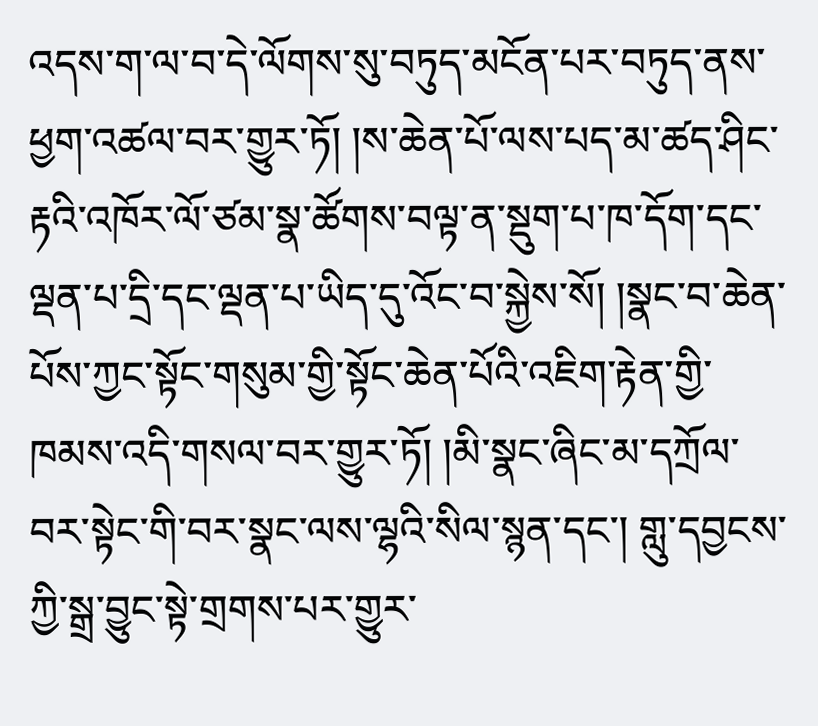འདས་ག་ལ་བ་དེ་ལོགས་སུ་བཏུད་མངོན་པར་བཏུད་ནས་ཕྱག་འཚལ་བར་གྱུར་ཏོ། །ས་ཆེན་པོ་ལས་པད་མ་ཚད་ཤིང་རྟའི་འཁོར་ལོ་ཙམ་སྣ་ཚོགས་བལྟ་ན་སྡུག་པ་ཁ་དོག་དང་ལྡན་པ་དྲི་དང་ལྡན་པ་ཡིད་དུ་འོང་བ་སྐྱེས་སོ། །སྣང་བ་ཆེན་པོས་ཀྱང་སྟོང་གསུམ་གྱི་སྟོང་ཆེན་པོའི་འཇིག་རྟེན་གྱི་ཁམས་འདི་གསལ་བར་གྱུར་ཏོ། །མི་སྣང་ཞིང་མ་དཀྲོལ་བར་སྟེང་གི་བར་སྣང་ལས་ལྷའི་སིལ་སྙན་དང་། གླུ་དབྱངས་ཀྱི་སྒྲ་བྱུང་སྟེ་གྲགས་པར་གྱུར་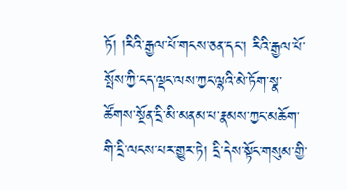ཏོ། །རིའི་རྒྱལ་པོ་གངས་ཅན་དང་། རིའི་རྒྱལ་པོ་སྤོས་ཀྱི་ངད་ལྡང་ལས་ཀྱང་ལྷའི་མེ་ཏོག་སྣ་ཚོགས་སྔོན་དྲི་མི་མནམ་པ་རྣམས་ཀྱང་མཆོག་གི་དྲི་ལངས་པར་གྱུར་ཏེ། དྲི་དེས་སྟོང་གསུམ་གྱི་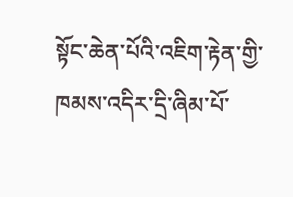སྟོང་ཆེན་པོའི་འཇིག་རྟེན་གྱི་ཁམས་འདིར་དྲི་ཞིམ་པོ་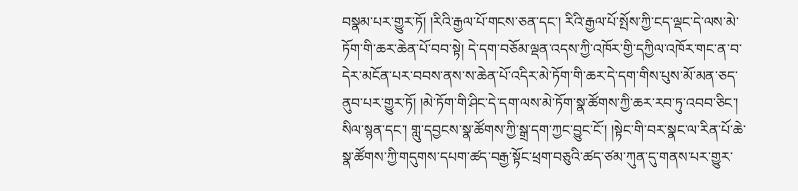བསྣམ་པར་གྱུར་ཏོ། །རིའི་རྒྱལ་པོ་གངས་ཅན་དང་། རིའི་རྒྱལ་པོ་སྤོས་ཀྱི་ངད་ལྡང་དེ་ལས་མེ་ཏོག་གི་ཆར་ཆེན་པོ་བབ་སྟེ། དེ་དག་བཅོམ་ལྡན་འདས་ཀྱི་འཁོར་གྱི་དཀྱིལ་འཁོར་གང་ན་བ་དེར་མངོན་པར་བབས་ནས་ས་ཆེན་པོ་འདིར་མེ་ཏོག་གི་ཆར་དེ་དག་གིས་པུས་མོ་མན་ཅད་ནུབ་པར་གྱུར་ཏོ། །མེ་ཏོག་གི་ཤིང་དེ་དག་ལས་མེ་ཏོག་སྣ་ཚོགས་ཀྱི་ཆར་རབ་ཏུ་འབབ་ཅིང་། སིལ་སྙན་དང་། གླུ་དབྱངས་སྣ་ཚོགས་ཀྱི་སྒྲ་དག་ཀྱང་བྱུང་ངོ་། །སྟེང་གི་བར་སྣང་ལ་རིན་པོ་ཆེ་སྣ་ཚོགས་ཀྱི་གདུགས་དཔག་ཚད་བརྒྱ་སྟོང་ཕྲག་བཅུའི་ཚད་ཙམ་ཀུན་དུ་གནས་པར་གྱུར་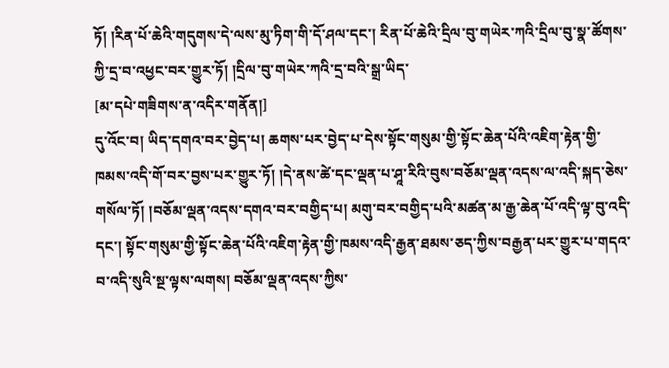ཏོ། །རིན་པོ་ཆེའི་གདུགས་དེ་ལས་མུ་ཏིག་གི་དོ་ཤལ་དང་། རིན་པོ་ཆེའི་དྲིལ་བུ་གཡེར་ཀའི་དྲིལ་བུ་སྣ་ཚོགས་ཀྱི་དྲ་བ་འཕྱང་བར་གྱུར་ཏོ། །དྲིལ་བུ་གཡེར་ཀའི་དྲ་བའི་སྒྲ་ཡིད་
[མ་དཔེ་གཟིགས་ན་འདིར་གནོན།]
དུ་འོང་བ། ཡིད་དགའ་བར་བྱེད་པ། ཆགས་པར་བྱེད་པ་དེས་སྟོང་གསུམ་གྱི་སྟོང་ཆེན་པོའི་འཇིག་རྟེན་གྱི་ཁམས་འདི་གོ་བར་བྱས་པར་གྱུར་ཏོ། །དེ་ནས་ཚེ་དང་ལྡན་པ་ཤཱ་རིའི་བུས་བཅོམ་ལྡན་འདས་ལ་འདི་སྐད་ཅེས་གསོལ་ཏོ། །བཅོམ་ལྡན་འདས་དགའ་བར་བགྱིད་པ། མགུ་བར་བགྱིད་པའི་མཚན་མ་རྒྱ་ཆེན་པོ་འདི་ལྟ་བུ་འདི་དང་། སྟོང་གསུམ་གྱི་སྟོང་ཆེན་པོའི་འཇིག་རྟེན་གྱི་ཁམས་འདི་རྒྱན་ཐམས་ཅད་ཀྱིས་བརྒྱན་པར་གྱུར་པ་གདའ་བ་འདི་སུའི་སྔ་ལྟས་ལགས། བཅོམ་ལྡན་འདས་ཀྱིས་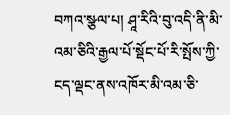བཀའ་སྩལ་པ། ཤཱ་རིའི་བུ་འདི་ནི་མི་འམ་ཅིའི་རྒྱལ་པོ་སྡོང་པོ་རི་སྤོས་ཀྱི་ངད་ལྡང་ནས་འཁོར་མི་འམ་ཅི་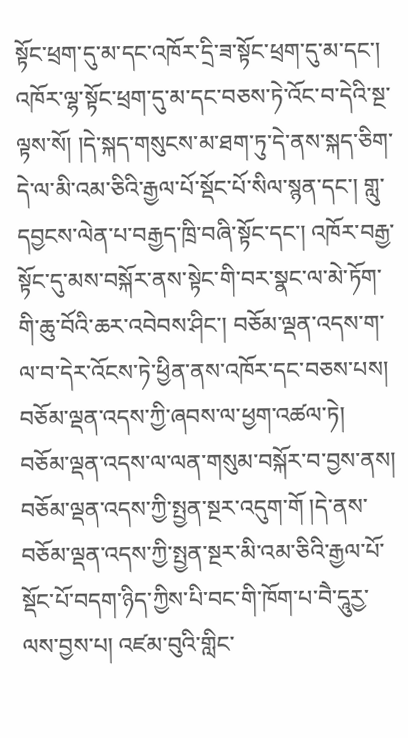སྟོང་ཕྲག་དུ་མ་དང་འཁོར་དྲི་ཟ་སྟོང་ཕྲག་དུ་མ་དང་། འཁོར་ལྷ་སྟོང་ཕྲག་དུ་མ་དང་བཅས་ཏེ་འོང་བ་དེའི་སྔ་ལྟས་སོ། །དེ་སྐད་གསུངས་མ་ཐག་ཏུ་དེ་ནས་སྐད་ཅིག་དེ་ལ་མི་འམ་ཅིའི་རྒྱལ་པོ་སྡོང་པོ་སིལ་སྙན་དང་། གླུ་དབྱངས་ལེན་པ་བརྒྱད་ཁྲི་བཞི་སྟོང་དང་། འཁོར་བརྒྱ་སྟོང་དུ་མས་བསྐོར་ནས་སྟེང་གི་བར་སྣང་ལ་མེ་ཏོག་གི་ཆུ་བོའི་ཆར་འབེབས་ཤིང་། བཅོམ་ལྡན་འདས་ག་ལ་བ་དེར་འོངས་ཏེ་ཕྱིན་ནས་འཁོར་དང་བཅས་པས། བཅོམ་ལྡན་འདས་ཀྱི་ཞབས་ལ་ཕྱག་འཚལ་ཏེ། བཅོམ་ལྡན་འདས་ལ་ལན་གསུམ་བསྐོར་བ་བྱས་ནས། བཅོམ་ལྡན་འདས་ཀྱི་སྤྱན་སྔར་འདུག་གོ །དེ་ནས་བཅོམ་ལྡན་འདས་ཀྱི་སྤྱན་སྔར་མི་འམ་ཅིའི་རྒྱལ་པོ་སྡོང་པོ་བདག་ཉིད་ཀྱིས་པི་བང་གི་ཁོག་པ་བཻ་དཱུཪྱ་ལས་བྱས་པ། འཛམ་བུའི་གླིང་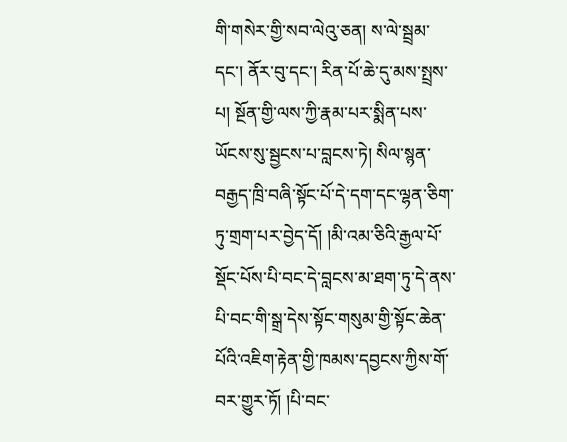གི་གསེར་གྱི་སབ་ལེའུ་ཅན། ས་ལེ་སྦྲམ་དང་། ནོར་བུ་དང་། རིན་པོ་ཆེ་དུ་མས་སྤྲས་པ། སྔོན་གྱི་ལས་ཀྱི་རྣམ་པར་སྨིན་པས་ཡོངས་སུ་སྦྱངས་པ་བླངས་ཏེ། སིལ་སྙན་བརྒྱད་ཁྲི་བཞི་སྟོང་པོ་དེ་དག་དང་ལྷན་ཅིག་ཏུ་གྲག་པར་བྱེད་དོ། །མི་འམ་ཅིའི་རྒྱལ་པོ་སྡོང་པོས་པི་བང་དེ་བླངས་མ་ཐག་ཏུ་དེ་ནས་པི་བང་གི་སྒྲ་དེས་སྟོང་གསུམ་གྱི་སྟོང་ཆེན་པོའི་འཇིག་རྟེན་གྱི་ཁམས་དབྱངས་ཀྱིས་གོ་བར་གྱུར་ཏོ། །པི་བང་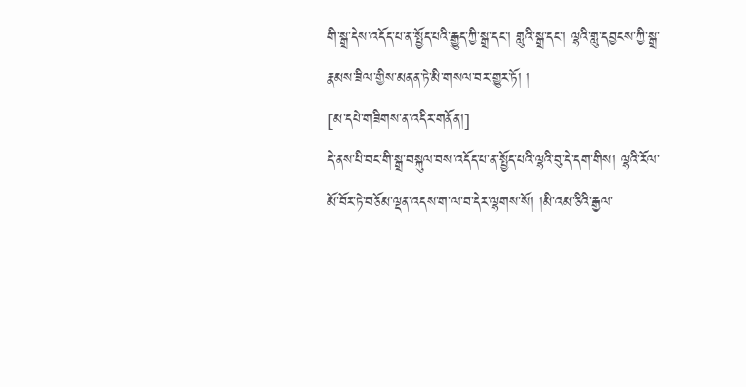གི་སྒྲ་དེས་འདོད་པ་ན་སྤྱོད་པའི་རྒྱུད་ཀྱི་སྒྲ་དང་། གླུའི་སྒྲ་དང་། ལྷའི་གླུ་དབྱངས་ཀྱི་སྒྲ་རྣམས་ཟིལ་གྱིས་མནན་ཏེ་མི་གསལ་བར་གྱུར་ཏོ། །
[མ་དཔེ་གཟིགས་ན་འདིར་གནོན།]
དེ་ནས་པི་བང་གི་སྒྲ་བསྐུལ་བས་འདོད་པ་ན་སྤྱོད་པའི་ལྷའི་བུ་དེ་དག་གིས། ལྷའི་རོལ་མོ་བོར་ཏེ་བཅོམ་ལྡན་འདས་ག་ལ་བ་དེར་ལྷགས་སོ། །མི་འམ་ཅིའི་རྒྱལ་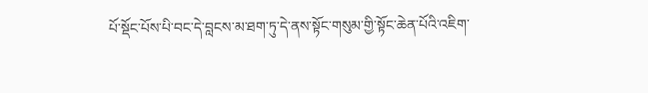པོ་སྡོང་པོས་པི་བང་དེ་བླངས་མ་ཐག་ཏུ་དེ་ནས་སྟོང་གསུམ་གྱི་སྟོང་ཆེན་པོའི་འཇིག་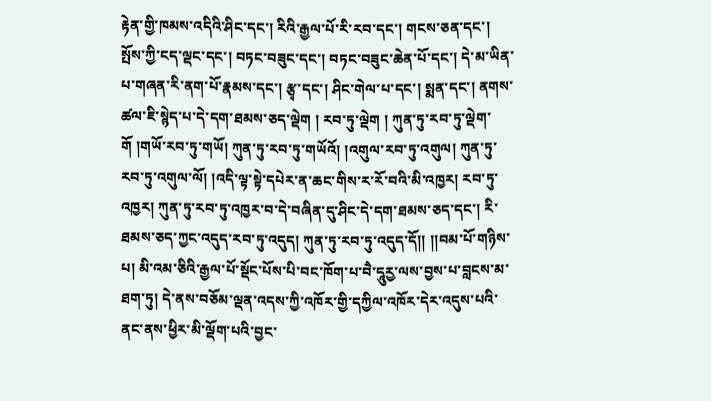རྟེན་གྱི་ཁམས་འདིའི་ཤིང་དང་། རིའི་རྒྱལ་པོ་རི་རབ་དང་། གངས་ཅན་དང་། སྤོས་ཀྱི་ངད་ལྡང་དང་། བཏང་བཟུང་དང་། བཏང་བཟུང་ཆེན་པོ་དང་། དེ་མ་ཡིན་པ་གཞན་རི་ནག་པོ་རྣམས་དང་། རྩྭ་དང་། ཤིང་གེལ་པ་དང་། སྨན་དང་། ནགས་ཚལ་ཇི་སྙེད་པ་དེ་དག་ཐམས་ཅད་ལྡེག ། རབ་ཏུ་ལྡེག ། ཀུན་ཏུ་རབ་ཏུ་ལྡེག་གོ །གཡོ་རབ་ཏུ་གཡོ། ཀུན་ཏུ་རབ་ཏུ་གཡོའོ། །འགུལ་རབ་ཏུ་འགུལ། ཀུན་ཏུ་རབ་ཏུ་འགུལ་ལོ། །འདི་ལྟ་སྟེ་དཔེར་ན་ཆང་གིས་ར་རོ་བའི་མི་འཁྱར། རབ་ཏུ་འཁྱར། ཀུན་ཏུ་རབ་ཏུ་འཁྱར་བ་དེ་བཞིན་དུ་ཤིང་དེ་དག་ཐམས་ཅད་དང་། རི་ཐམས་ཅད་ཀྱང་འདུད་རབ་ཏུ་འདུད། ཀུན་ཏུ་རབ་ཏུ་འདུད་དོ།། །།བམ་པོ་གཉིས་པ། མི་འམ་ཅིའི་རྒྱལ་པོ་སྡོང་པོས་པི་བང་ཁོག་པ་བཻ་དཱུཪྱ་ལས་བྱས་པ་བླངས་མ་ཐག་ཏུ། དེ་ནས་བཅོམ་ལྡན་འདས་ཀྱི་འཁོར་གྱི་དཀྱིལ་འཁོར་དེར་འདུས་པའི་ནང་ནས་ཕྱིར་མི་ལྡོག་པའི་བྱང་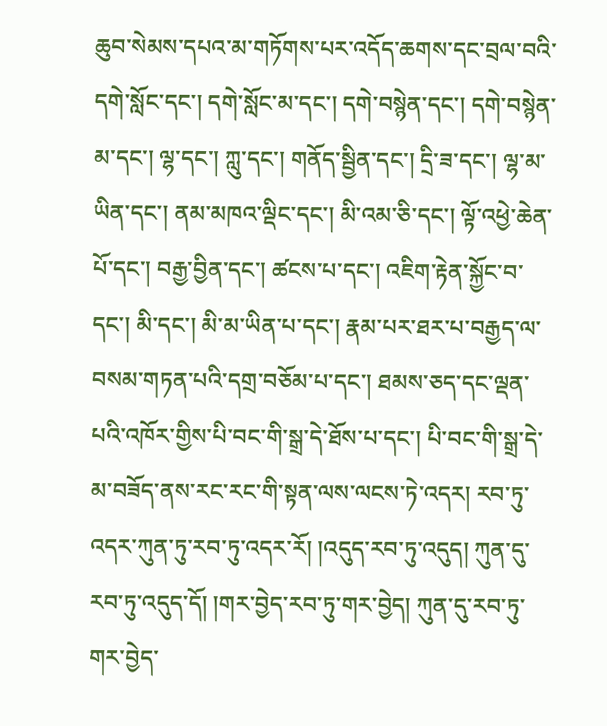ཆུབ་སེམས་དཔའ་མ་གཏོགས་པར་འདོད་ཆགས་དང་བྲལ་བའི་དགེ་སློང་དང་། དགེ་སློང་མ་དང་། དགེ་བསྙེན་དང་། དགེ་བསྙེན་མ་དང་། ལྷ་དང་། ཀླུ་དང་། གནོད་སྦྱིན་དང་། དྲི་ཟ་དང་། ལྷ་མ་ཡིན་དང་། ནམ་མཁའ་ལྡིང་དང་། མི་འམ་ཅི་དང་། ལྟོ་འཕྱེ་ཆེན་པོ་དང་། བརྒྱ་བྱིན་དང་། ཚངས་པ་དང་། འཇིག་རྟེན་སྐྱོང་བ་དང་། མི་དང་། མི་མ་ཡིན་པ་དང་། རྣམ་པར་ཐར་པ་བརྒྱད་ལ་བསམ་གཏན་པའི་དགྲ་བཅོམ་པ་དང་། ཐམས་ཅད་དང་ལྡན་པའི་འཁོར་གྱིས་པི་བང་གི་སྒྲ་དེ་ཐོས་པ་དང་། པི་བང་གི་སྒྲ་དེ་མ་བཟོད་ནས་རང་རང་གི་སྟན་ལས་ལངས་ཏེ་འདར། རབ་ཏུ་འདར་ཀུན་ཏུ་རབ་ཏུ་འདར་རོ། །འདུད་རབ་ཏུ་འདུད། ཀུན་དུ་རབ་ཏུ་འདུད་དོ། །གར་བྱེད་རབ་ཏུ་གར་བྱེད། ཀུན་དུ་རབ་ཏུ་གར་བྱེད་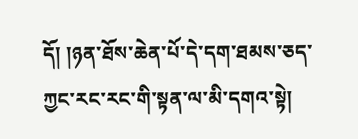དོ། །ཉན་ཐོས་ཆེན་པོ་དེ་དག་ཐམས་ཅད་ཀྱང་རང་རང་གི་སྟན་ལ་མི་དགའ་སྟེ།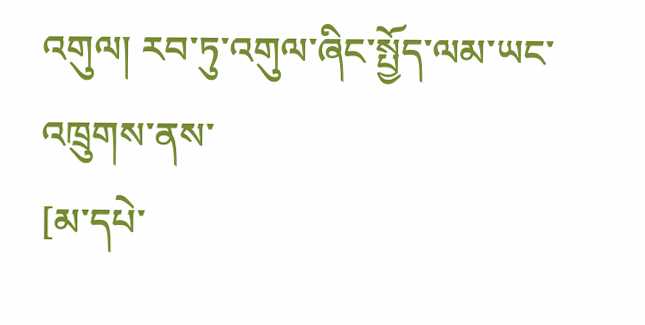འགུལ། རབ་ཏུ་འགུལ་ཞིང་སྤྱོད་ལམ་ཡང་འཁྲུགས་ནས་
[མ་དཔེ་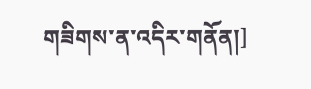གཟིགས་ན་འདིར་གནོན།]